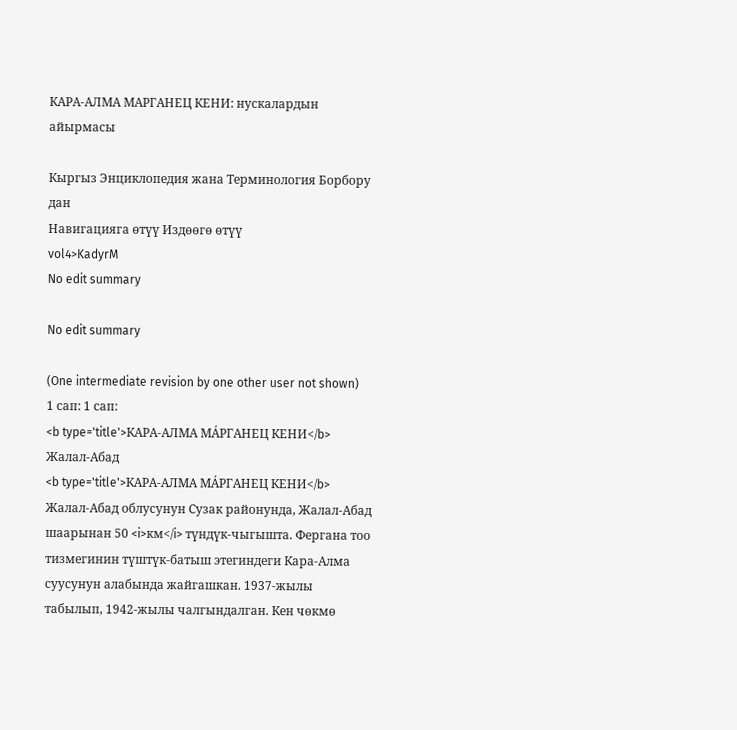КАРА-АЛМА МАРГАНЕЦ КЕНИ: нускалардын айырмасы

Кыргыз Энциклопедия жана Терминология Борбору дан
Навигацияга өтүү Издөөгө өтүү
vol4>KadyrM
No edit summary

No edit summary

(One intermediate revision by one other user not shown)
1 сап: 1 сап:
<b type='title'>КАРА-АЛМА МА́РГАНЕЦ КЕНИ</b> Жалал-Абад
<b type='title'>КАРА-АЛМА МА́РГАНЕЦ КЕНИ</b> Жалал-Абад облусунун Сузак районунда, Жалал-Абад шаарынан 50 <i>км</i> түндүк-чыгышта. Фергана тоо тизмегинин түштүк-батыш этегиндеги Кара-Алма суусунун алабында жайгашкан. 1937-жылы табылып, 1942-жылы чалгындалган. Кен чөкмө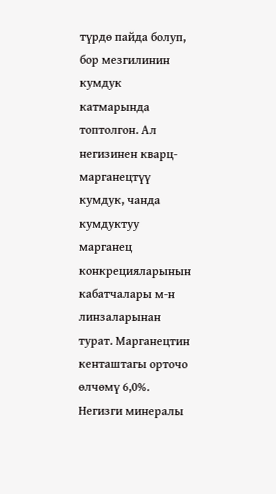түрдө пайда болуп, бор мезгилинин кумдук катмарында топтолгон. Ал негизинен кварц-марганецтүү кумдук, чанда кумдуктуу марганец конкрецияларынын кабатчалары м-н линзаларынан турат. Марганецтин кенташтагы орточо өлчөмү 6,0%. Негизги минералы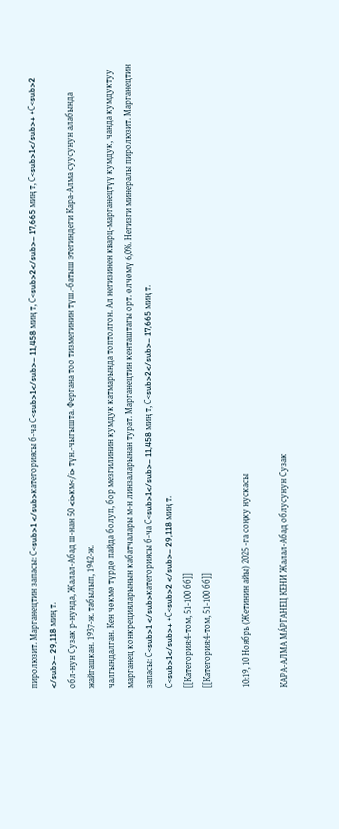пиролюзит. Марганецтин запасы: С<sub>1 </sub>категориясы б-ча С<sub>1</sub>– 11,458 миң т, С<sub>2</sub>– 17,665 миң т, С<sub>1</sub>+ +С<sub>2 </sub>– 29,118 миң т.
обл-нун Сузак р-нунда, Жалал-Абад ш-нан 50 <i>км</i> түн.-чыгышта. Фергана тоо тизмегинин түш.-батыш этегиндеги Кара-Алма суусунун алабында жайгашкан. 1937-ж. табылып, 1942-ж.
чалгындалган. Кен чөкмө түрдө пайда болуп, бор мезгилинин кумдук катмарында топтолгон. Ал негизинен кварц-марганецтүү кумдук, чанда кумдуктуу марганец конкрецияларынын кабатчалары м-н линзаларынан турат. Марганецтин кенташтагы орт. өлчөмү 6,0%. Негизги минералы пиролюзит. Марганецтин запасы: С<sub>1 </sub>категориясы б-ча С<sub>1</sub>– 11,458 миң т, С<sub>2</sub>– 17,665 миң т.
С<sub>1</sub>+ +С<sub>2 </sub>– 29,118 миң т.
[[Категория:4-том, 51-100 бб]]
[[Категория:4-том, 51-100 бб]]

10:19, 10 Ноябрь (Жетинин айы) 2025 -га соңку нускасы

КАРА-АЛМА МА́РГАНЕЦ КЕНИ Жалал-Абад облусунун Сузак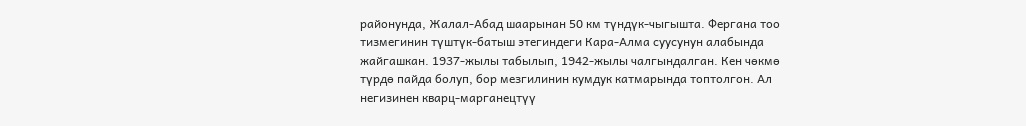районунда, Жалал-Абад шаарынан 50 км түндүк-чыгышта. Фергана тоо тизмегинин түштүк-батыш этегиндеги Кара-Алма суусунун алабында жайгашкан. 1937-жылы табылып, 1942-жылы чалгындалган. Кен чөкмө түрдө пайда болуп, бор мезгилинин кумдук катмарында топтолгон. Ал негизинен кварц-марганецтүү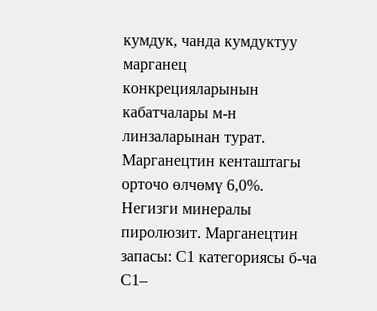кумдук, чанда кумдуктуу марганец конкрецияларынын кабатчалары м-н линзаларынан турат. Марганецтин кенташтагы орточо өлчөмү 6,0%. Негизги минералы пиролюзит. Марганецтин запасы: С1 категориясы б-ча С1–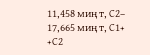11,458 миң т, С2– 17,665 миң т, С1+ +С2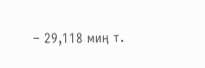– 29,118 миң т.